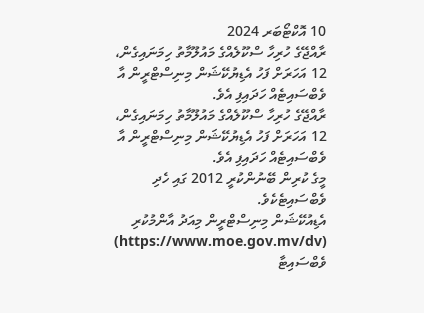10 އޮކްޓޯބަރ 2024
ރާއްޖޭގެ ހުރިހާ ސްކޫލެއްގެ މައުލޫމާތު ހިމަނައިގެން، 12 އަހަރަށް ފަހު އެޑިޔުކޭޝަން މިނިސްޓްރީން އާ ވެބްސައިޓެއް ހަދައިފި އެވެ.
ރާއްޖޭގެ ހުރިހާ ސްކޫލެއްގެ މައުލޫމާތު ހިމަނައިގެން، 12 އަހަރަށް ފަހު އެޑިޔުކޭޝަން މިނިސްޓްރީން އާ ވެބްސައިޓެއް ހަދައިފި އެވެ.
މީގެ ކުރިން ބޭނުންކުރީ 2012 ގައި ހެދި ވެބްސައިޓެކެވެ.
އެޑިއުކޭޝަން މިނިސްޓްރީން މިއަދު އާންމުކުރި (https://www.moe.gov.mv/dv) ވެބްސައިޓާ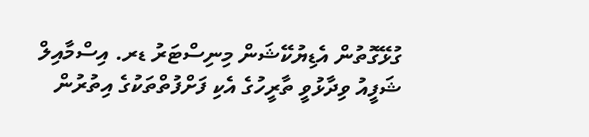ގުޅޭގޮތުން އެޑިޔުކޭޝަން މިނިސްޓަރު ޑރ. އިސްމާއިލް ޝަފީއު ވިދާޅުވީ ތާރީހުގެ އެކި ފަށްފުތްތަކުގެ އިތުރުން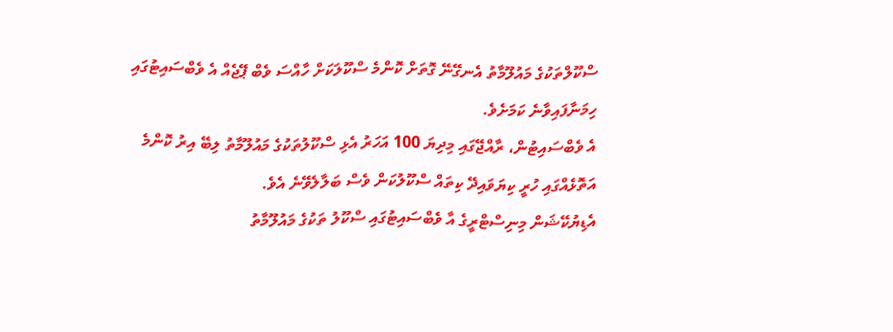ސްކޫލްތަކުގެ މައުލޫމާތު އެނގޭނޭ ގޮތަށް ކޮންމެ ސްކޫލަކަށް ހާއްސަ ވެބް ޕޭޖެއް އެ ވެބްސައިޓުގައި ހިމަނާފައިވާނެ ކަމަށެވެ.
އެ ވެބްސައިޓުން، ރާއްޖޭގައި މިދިޔަ 100 އަހަރު އެޅި ސްކޫލުތަކުގެ މައުލޫމާތު ލިބޭ އިރު ކޮންމެ އަތޮޅެއްގައި ހުރީ ކިޔަވައިދޭ ކިތައް ސްކޫލުކަން ވެސް ބަލާލެވޭނެ އެވެ.
އެޑިޔުކޭޝަން މިނިސްޓްރީގެ އާ ވެބްސައިޓުގައި ސްކޫލު ތަކުގެ މައުލޫމާތު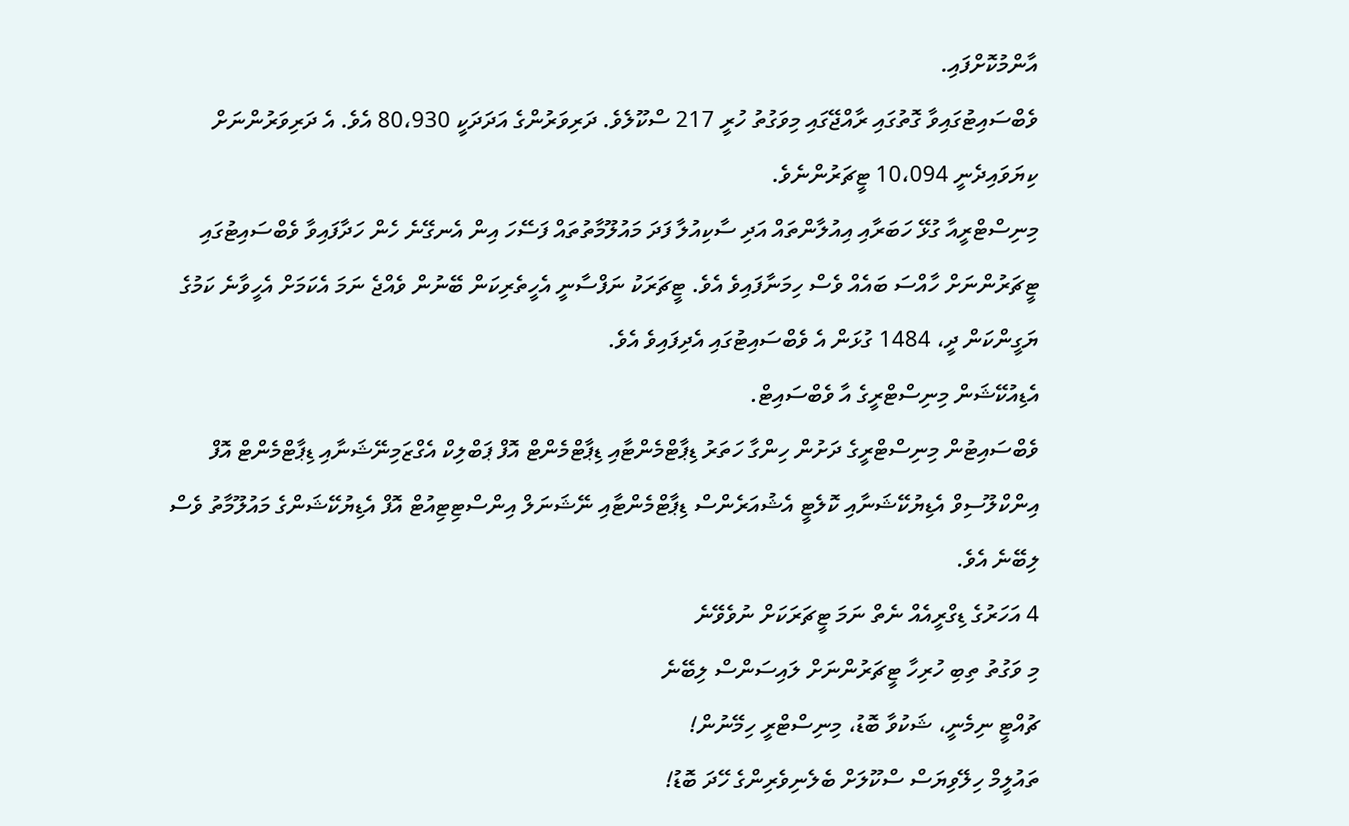އާންމުކޮށްފައި.
ވެބްސައިޓުގައިވާ ގޮތުގައި ރާއްޖޭގައި މިވަގުތު ހުރީ 217 ސްކޫލެވެ. ދަރިވަރުންގެ އަދަދަކީ 80،930 އެވެ. އެ ދަރިވަރުންނަށް ކިޔަވައިދެނީ 10،094 ޓީޗަރުންނެވެ.
މިނިސްޓްރީއާ ގުޅޭ ހަބަރާއި އިއުލާންތައް އަދި ސާކިއުލާ ފަދަ މައުލޫމާތުތައް ފަސޭހަ އިން އެނގޭނެ ހެން ހަދާފައިވާ ވެބްސައިޓުގައި ޓީޗަރުންނަށް ހާއްސަ ބައެއް ވެސް ހިމަނާފައިވެ އެވެ. ޓީޗަރަކު ނަފްސާނީ އެހީތެރިކަން ބޭނުން ވެއްޖެ ނަމަ އެކަމަށް އެހީވާނެ ކަމުގެ ޔަގީންކަން ދީ، 1484 ގުޅަން އެ ވެބްސައިޓުގައި އެދިފައިވެ އެވެ.
އެޑިއުކޭޝަން މިނިސްޓްރީގެ އާ ވެބްސައިޓް.
ވެބްސައިޓުން މިނިސްޓްރީގެ ދަށުން ހިންގާ ހަތަރު ޑިޕާޓްމެންޓާއި ޑިޕާޓްމެންޓް އޮފް ޕަބްލިކް އެގްޒަމިނޭޝަނާއި ޑިޕާޓްމެންޓް އޮފް އިންކްލޫސިވް އެޑިޔުކޭޝަނާއި ކޮލެޓީ އެޝުއަރެންސް ޑިޕާޓްމެންޓާއި ނޭޝަނަލް އިންސްޓިޓިއުޓް އޮފް އެޑިޔުކޭޝަންގެ މައުލޫމާތު ވެސް ލިބޭނެ އެވެ.
4 އަހަރުގެ ޑިގްރީއެއް ނެތް ނަމަ ޓީޗަރަކަށް ނުވެވޭނެ
މި ވަގުތު ތިބި ހުރިހާ ޓީޗަރުންނަށް ލައިސަންސް ލިބޭނެ
ޗުއްޓީ ނިމެނީ، ޝަކުވާ ބޮޑު، މިނިސްޓްރީ ހިމޭނުން!
ތައުލީމް ހިލޭވިޔަސް ސްކޫލަށް ބެލެނިވެރިންގެ ހޭދަ ބޮޑު!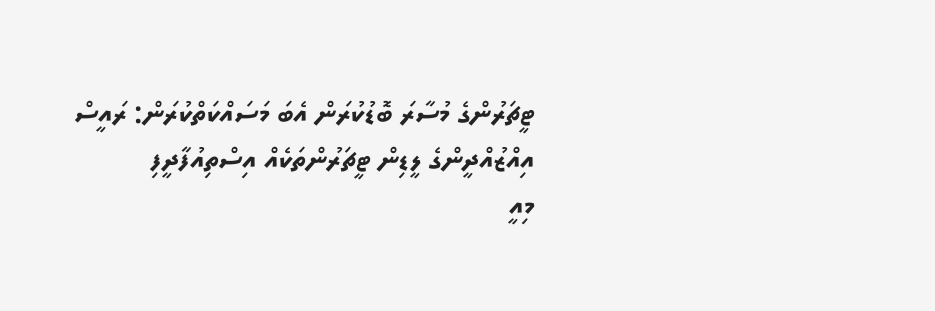ޓީޗަރުންގެ މުސާރަ ބޮޑުކުރަން އެބަ މަސައްކަތްކުރަން: ރައީސް
އިއްޒުއްދީންގެ ލީޑިން ޓީޗަރުންތަކެއް އިސްތިއުފާދީފި
މިއީ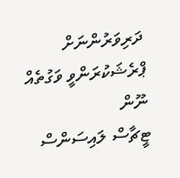ދަރިވަރުންނަށް ޕްރެޝަކުރަންވީ ވަގުތެއް ނޫން
ޓީޗާސް ލައިސަންސް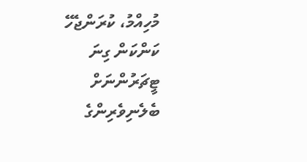މުހިއްމު، ކުރަންޖެހޭ ކަންކަން ގިނަ
ޓީޗަރުންނަށް ބެލެނިވެރިންގެ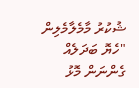ޝުކުރު މާމެލާމެލިން
"ހެޔޮ ބަދަލެއް ގެންނަން މޮޅު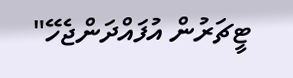ޓީޗަރުން އުފައްދަންޖެހޭ"